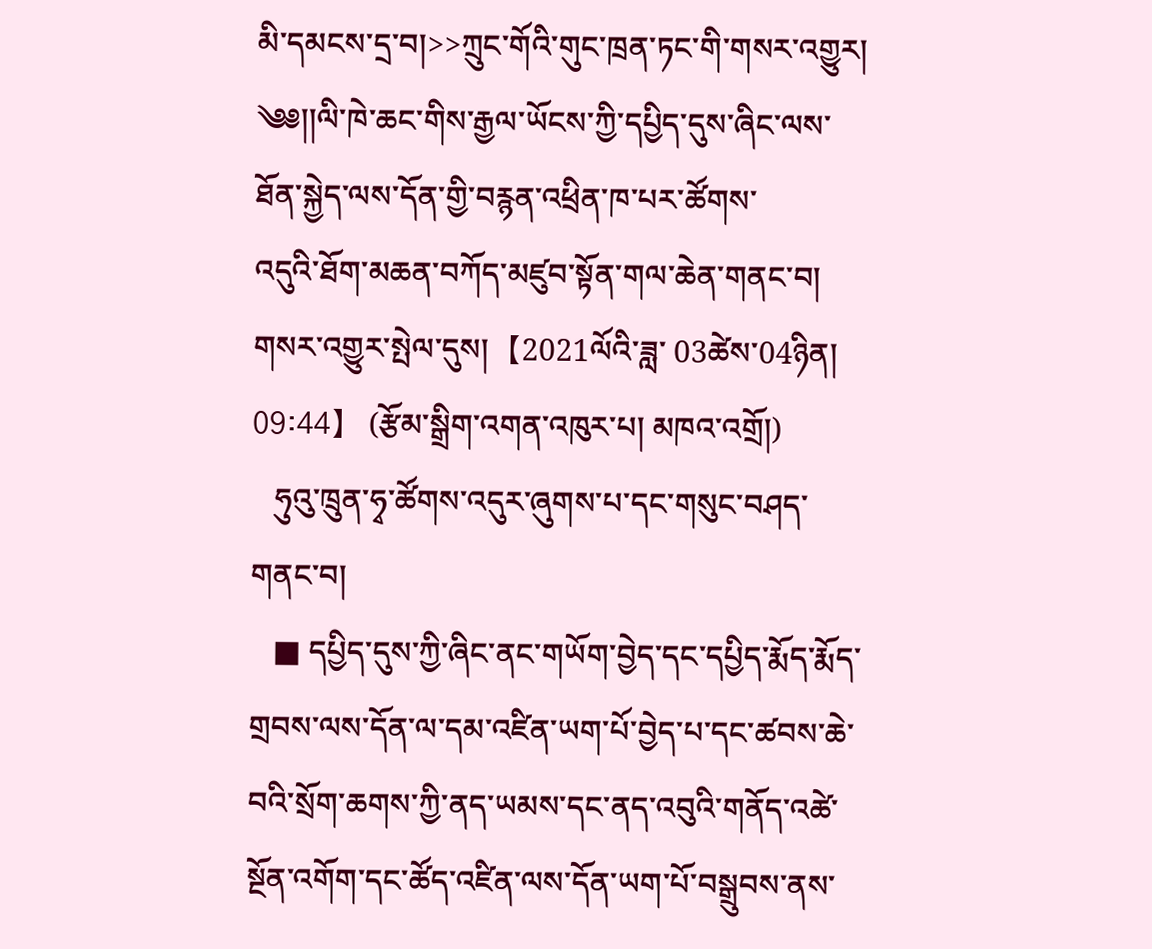མི་དམངས་དྲ་བ།>>ཀྲུང་གོའི་གུང་ཁྲན་ཏང་གི་གསར་འགྱུར།
༄༅།།ལི་ཁེ་ཆང་གིས་རྒྱལ་ཡོངས་ཀྱི་དཔྱིད་དུས་ཞིང་ལས་ཐོན་སྐྱེད་ལས་དོན་གྱི་བརྙན་འཕྲིན་ཁ་པར་ཚོགས་
འདུའི་ཐོག་མཆན་བཀོད་མཛུབ་སྟོན་གལ་ཆེན་གནང་བ།
གསར་འགྱུར་སྤེལ་དུས།  【2021ལོའི་ཟླ་ 03ཚེས་04ཉིན། 09:44】   (རྩོམ་སྒྲིག་འགན་འཁུར་པ། མཁའ་འགྲོ།)
   ཧུའུ་ཁྲུན་ཧྭ་ཚོགས་འདུར་ཞུགས་པ་དང་གསུང་བཤད་གནང་བ།
   ■ དཔྱིད་དུས་ཀྱི་ཞིང་ནང་གཡོག་བྱེད་དང་དཔྱིད་རྨོད་རྨོད་གྲབས་ལས་དོན་ལ་དམ་འཛིན་ཡག་པོ་བྱེད་པ་དང་ཚབས་ཆེ་བའི་སྲོག་ཆགས་ཀྱི་ནད་ཡམས་དང་ནད་འབུའི་གནོད་འཚེ་སྔོན་འགོག་དང་ཚོད་འཛིན་ལས་དོན་ཡག་པོ་བསྒྲུབས་ནས་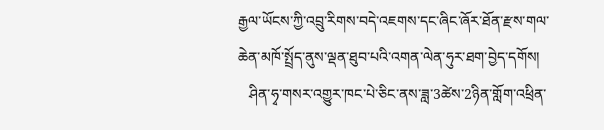རྒྱལ་ཡོངས་ཀྱི་འབྲུ་རིགས་བདེ་འཇགས་དང་ཞིང་ཞོར་ཐོན་རྫས་གལ་ཆེན་མཁོ་སྤྲོད་ནུས་ལྡན་ཐུབ་པའི་འགན་ལེན་ཧུར་ཐག་བྱེད་དགོས།
   ཤིན་ཧྭ་གསར་འགྱུར་ཁང་པེ་ཅིང་ནས་ཟླ་3ཚེས་2ཉིན་གློག་འཕྲིན་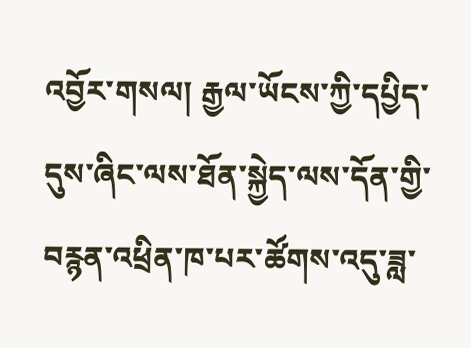འབྱོར་གསལ། རྒྱལ་ཡོངས་ཀྱི་དཔྱིད་དུས་ཞིང་ལས་ཐོན་སྐྱེད་ལས་དོན་གྱི་བརྙན་འཕྲིན་ཁ་པར་ཚོགས་འདུ་ཟླ་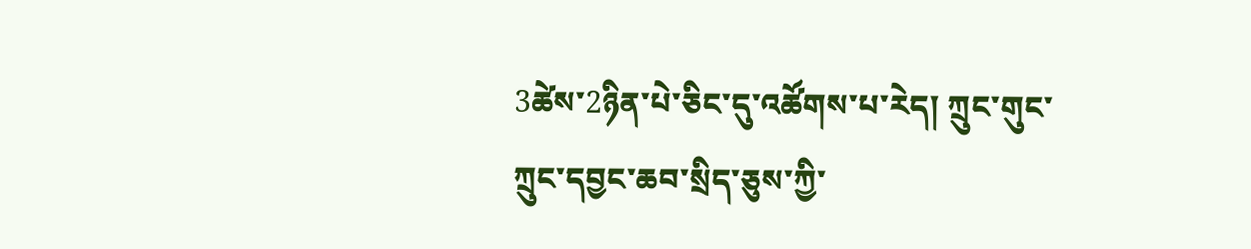3ཚེས་2ཉིན་པེ་ཅིང་དུ་འཚོགས་པ་རེད། ཀྲུང་གུང་ཀྲུང་དབྱང་ཆབ་སྲིད་ཅུས་ཀྱི་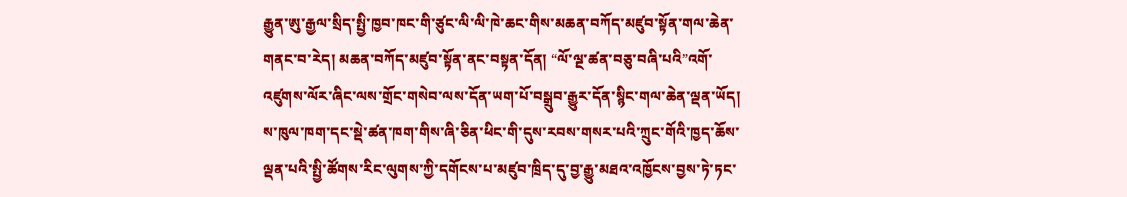རྒྱུན་ཨུ་རྒྱལ་སྲིད་སྤྱི་ཁྱབ་ཁང་གི་ཙུང་ལི་ལི་ཁེ་ཆང་གིས་མཆན་བཀོད་མཛུབ་སྟོན་གལ་ཆེན་གནང་བ་རེད། མཆན་བཀོད་མཛུབ་སྟོན་ནང་བསྟན་དོན། “ལོ་ལྔ་ཚན་བཅུ་བཞི་པའི”འགོ་འཛུགས་ལོར་ཞིང་ལས་གྲོང་གསེབ་ལས་དོན་ཡག་པོ་བསྒྲུབ་རྒྱུར་དོན་སྙིང་གལ་ཆེན་ལྡན་ཡོད། ས་ཁུལ་ཁག་དང་སྡེ་ཚན་ཁག་གིས་ཞི་ཅིན་ཕིང་གི་དུས་རབས་གསར་པའི་ཀྲུང་གོའི་ཁྱད་ཆོས་ལྡན་པའི་སྤྱི་ཚོགས་རིང་ལུགས་ཀྱི་དགོངས་པ་མཛུབ་ཁྲིད་དུ་བྱ་རྒྱུ་མཐའ་འཁྱོངས་བྱས་ཏེ་ཏང་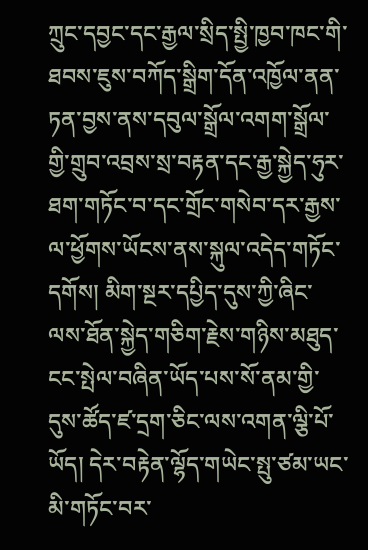ཀྲུང་དབྱང་དང་རྒྱལ་སྲིད་སྤྱི་ཁྱབ་ཁང་གི་ཐབས་ཇུས་བཀོད་སྒྲིག་དོན་འཁྱོལ་ནན་ཏན་བྱས་ནས་དབུལ་སྒྲོལ་འགག་སྒྲོལ་གྱི་གྲུབ་འབྲས་སྲ་བརྟན་དང་རྒྱ་སྐྱེད་ཧུར་ཐག་གཏོང་བ་དང་གྲོང་གསེབ་དར་རྒྱས་ལ་ཕྱོགས་ཡོངས་ནས་སྐུལ་འདེད་གཏོང་དགོས། མིག་སྔར་དཔྱིད་དུས་ཀྱི་ཞིང་ལས་ཐོན་སྐྱེད་གཅིག་རྗེས་གཉིས་མཐུད་ངང་སྤེལ་བཞིན་ཡོད་པས་སོ་ནམ་གྱི་དུས་ཚོད་ཛ་དྲག་ཅིང་ལས་འགན་ལྕི་པོ་ཡོད། དེར་བརྟེན་ལྷོད་གཡེང་སྤུ་ཙམ་ཡང་མི་གཏོང་བར་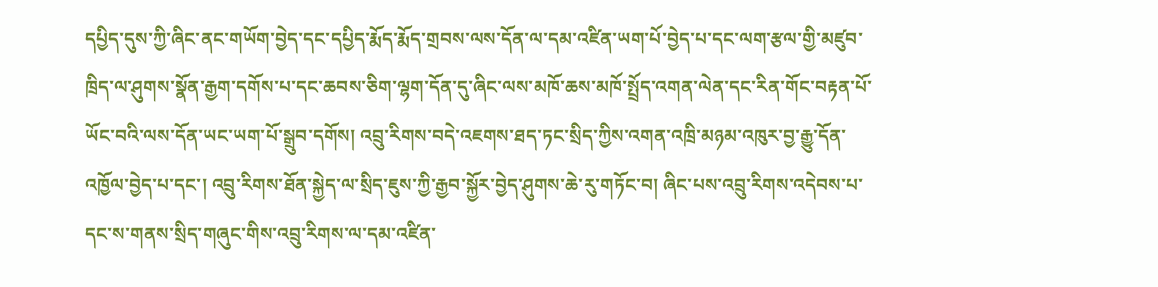དཔྱིད་དུས་ཀྱི་ཞིང་ནང་གཡོག་བྱེད་དང་དཔྱིད་རྨོད་རྨོད་གྲབས་ལས་དོན་ལ་དམ་འཛིན་ཡག་པོ་བྱེད་པ་དང་ལག་རྩལ་གྱི་མཛུབ་ཁྲིད་ལ་ཤུགས་སྣོན་རྒྱག་དགོས་པ་དང་ཆབས་ཅིག་ལྷག་དོན་དུ་ཞིང་ལས་མཁོ་ཆས་མཁོ་སྤྲོད་འགན་ལེན་དང་རིན་གོང་བརྟན་པོ་ཡོང་བའི་ལས་དོན་ཡང་ཡག་པོ་སྒྲུབ་དགོས། འབྲུ་རིགས་བདེ་འཇགས་ཐད་ཏང་སྲིད་ཀྱིས་འགན་འཁྲི་མཉམ་འཁུར་བྱ་རྒྱུ་དོན་འཁྱོལ་བྱེད་པ་དང་། འབྲུ་རིགས་ཐོན་སྐྱེད་ལ་སྲིད་ཇུས་ཀྱི་རྒྱབ་སྐྱོར་བྱེད་ཤུགས་ཆེ་རུ་གཏོང་བ། ཞིང་པས་འབྲུ་རིགས་འདེབས་པ་དང་ས་གནས་སྲིད་གཞུང་གིས་འབྲུ་རིགས་ལ་དམ་འཛིན་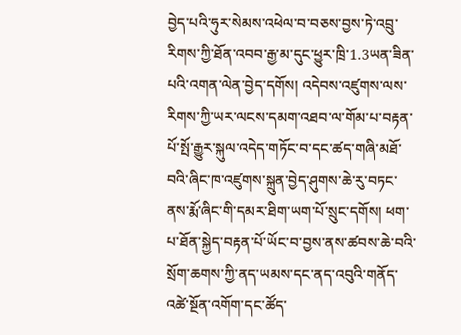བྱེད་པའི་ཧུར་སེམས་འཕེལ་བ་བཅས་བྱས་ཏེ་འབྲུ་རིགས་ཀྱི་ཐོན་འབབ་རྒྱ་མ་དུང་ཕྱུར་ཁྲི་1.3ཡན་ཟིན་པའི་འགན་ལེན་བྱེད་དགོས། འདེབས་འཛུགས་ལས་རིགས་ཀྱི་ཡར་ལངས་དམག་འཐབ་ལ་གོམ་པ་བརྟན་པོ་སྤོ་རྒྱུར་སྐུལ་འདེད་གཏོང་བ་དང་ཚད་གཞི་མཐོ་བའི་ཞིང་ཁ་འཛུགས་སྐྲུན་བྱེད་ཤུགས་ཆེ་རུ་བཏང་ནས་རྨོ་ཞིང་གི་དམར་ཐིག་ཡག་པོ་སྲུང་དགོས། ཕག་པ་ཐོན་སྐྱེད་བརྟན་པོ་ཡོང་བ་བྱས་ནས་ཚབས་ཆེ་བའི་སྲོག་ཆགས་ཀྱི་ནད་ཡམས་དང་ནད་འབུའི་གནོད་འཚེ་སྔོན་འགོག་དང་ཚོད་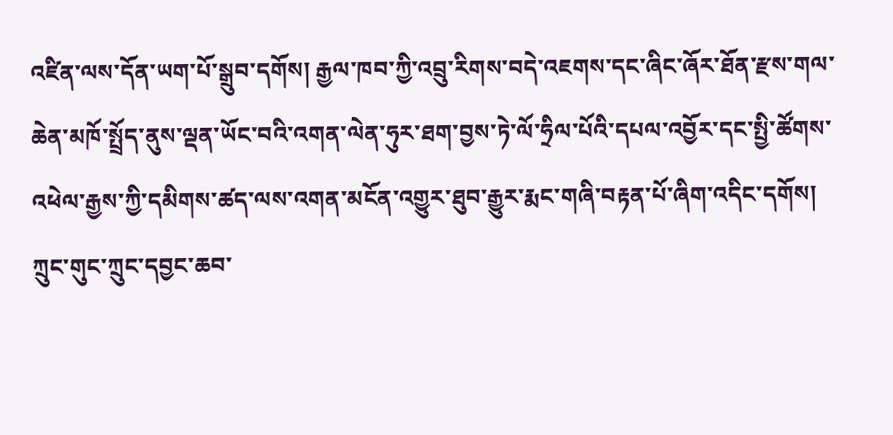འཛིན་ལས་དོན་ཡག་པོ་སྒྲུབ་དགོས། རྒྱལ་ཁབ་ཀྱི་འབྲུ་རིགས་བདེ་འཇགས་དང་ཞིང་ཞོར་ཐོན་རྫས་གལ་ཆེན་མཁོ་སྤྲོད་ནུས་ལྡན་ཡོང་བའི་འགན་ལེན་ཧུར་ཐག་བྱས་ཏེ་ལོ་ཧྲིལ་པོའི་དཔལ་འབྱོར་དང་སྤྱི་ཚོགས་འཕེལ་རྒྱས་ཀྱི་དམིགས་ཚད་ལས་འགན་མངོན་འགྱུར་ཐུབ་རྒྱུར་རྨང་གཞི་བརྟན་པོ་ཞིག་འདིང་དགོས། ཀྲུང་གུང་ཀྲུང་དབྱང་ཆབ་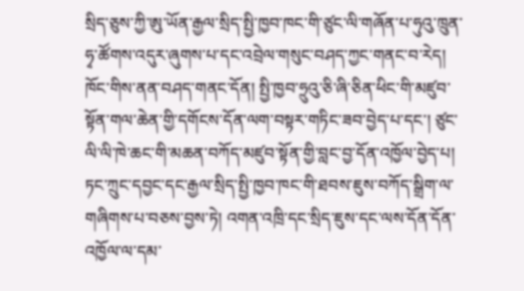སྲིད་ཅུས་ཀྱི་ཨུ་ཡོན་རྒྱལ་སྲིད་སྤྱི་ཁྱབ་ཁང་གི་ཙུང་ལི་གཞོན་པ་ཧུའུ་ཁྲུན་ཧྭ་ཚོགས་འདུར་ཞུགས་པ་དང་འབྲེལ་གསུང་བཤད་ཀྱང་གནང་བ་རེད། ཁོང་གིས་ནན་བཤད་གནང་དོན། སྤྱི་ཁྱབ་ཧྲུའུ་ཅི་ཞི་ཅིན་ཕིང་གི་མཛུབ་སྟོན་གལ་ཆེན་གྱི་དགོངས་དོན་ལག་བསྟར་གཏིང་ཟབ་བྱེད་པ་དང་། ཙུང་ལི་ལི་ཁེ་ཆང་གི་མཆན་བཀོད་མཛུབ་སྟོན་གྱི་བླང་བྱ་དོན་འཁྱོལ་བྱེད་པ། ཏང་ཀྲུང་དབྱང་དང་རྒྱལ་སྲིད་སྤྱི་ཁྱབ་ཁང་གི་ཐབས་ཇུས་བཀོད་སྒྲིག་ལ་གཞིགས་པ་བཅས་བྱས་ཏེ། འགན་འཁྲི་དང་སྲིད་ཇུས་དང་ལས་དོན་དོན་འཁྱོལ་ལ་དམ་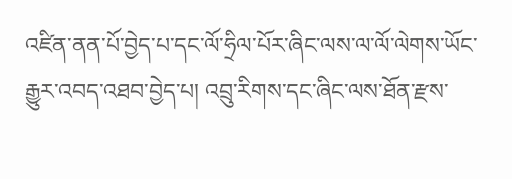འཛིན་ནན་པོ་བྱེད་པ་དང་ལོ་ཧྲིལ་པོར་ཞིང་ལས་ལ་ལོ་ལེགས་ཡོང་རྒྱུར་འབད་འཐབ་བྱེད་པ། འབྲུ་རིགས་དང་ཞིང་ལས་ཐོན་རྫས་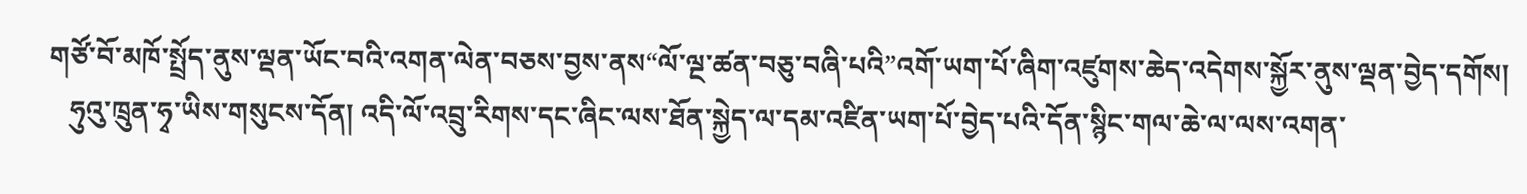གཙོ་བོ་མཁོ་སྤྲོད་ནུས་ལྡན་ཡོང་བའི་འགན་ལེན་བཅས་བྱས་ནས“ལོ་ལྔ་ཚན་བཅུ་བཞི་པའི”འགོ་ཡག་པོ་ཞིག་འཛུགས་ཆེད་འདེགས་སྐྱོར་ནུས་ལྡན་བྱེད་དགོས།
   ཧུའུ་ཁྲུན་ཧྭ་ཡིས་གསུངས་དོན། འདི་ལོ་འབྲུ་རིགས་དང་ཞིང་ལས་ཐོན་སྐྱེད་ལ་དམ་འཛིན་ཡག་པོ་བྱེད་པའི་དོན་སྙིང་གལ་ཆེ་ལ་ལས་འགན་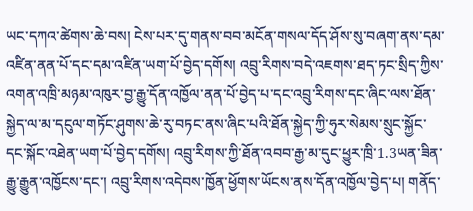ཡང་དཀའ་ཚེགས་ཆེ་བས། ངེས་པར་དུ་གནས་བབ་མངོན་གསལ་དོད་ཤོས་སུ་བཞག་ནས་དམ་འཛིན་ནན་པོ་དང་དམ་འཛིན་ཡག་པོ་བྱེད་དགོས། འབྲུ་རིགས་བདེ་འཇགས་ཐད་ཏང་སྲིད་ཀྱིས་འགན་འཁྲི་མཉམ་འཁུར་བྱ་རྒྱུ་དོན་འཁྱོལ་ནན་པོ་བྱེད་པ་དང་འབྲུ་རིགས་དང་ཞིང་ལས་ཐོན་སྐྱེད་ལ་མ་དངུལ་གཏོང་ཤུགས་ཆེ་རུ་བཏང་ནས་ཞིང་པའི་ཐོན་སྐྱེད་ཀྱི་ཧུར་སེམས་སྲུང་སྐྱོང་དང་སྐོང་འཐེན་ཡག་པོ་བྱེད་དགོས། འབྲུ་རིགས་ཀྱི་ཐོན་འབབ་རྒྱ་མ་དུང་ཕྱུར་ཁྲི་1.3ཡན་ཟིན་རྒྱུ་རྒྱུན་འཁྱོངས་དང་། འབྲུ་རིགས་འདེབས་ཁྱོན་ཕྱོགས་ཡོངས་ནས་དོན་འཁྱོལ་བྱེད་པ། གནོད་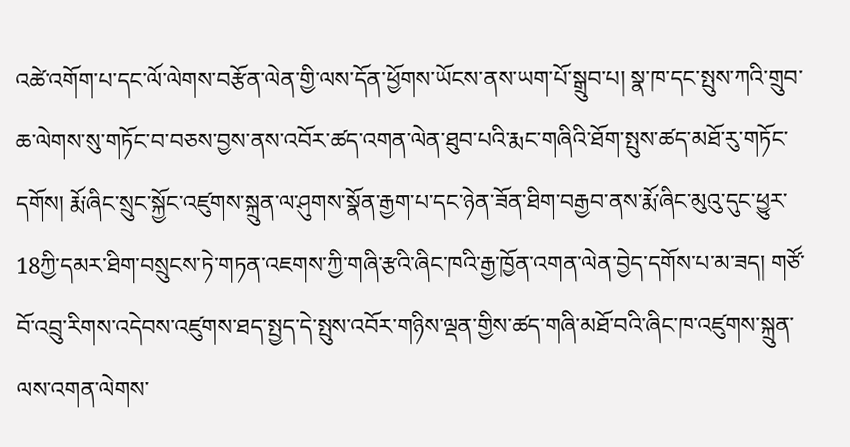འཚེ་འགོག་པ་དང་ལོ་ལེགས་བརྩོན་ལེན་གྱི་ལས་དོན་ཕྱོགས་ཡོངས་ནས་ཡག་པོ་སྒྲུབ་པ། སྣ་ཁ་དང་སྤུས་ཀའི་གྲུབ་ཆ་ལེགས་སུ་གཏོང་བ་བཅས་བྱས་ནས་འབོར་ཚད་འགན་ལེན་ཐུབ་པའི་རྨང་གཞིའི་ཐོག་སྤུས་ཚད་མཐོ་རུ་གཏོང་དགོས། རྨོ་ཞིང་སྲུང་སྐྱོང་འཛུགས་སྐྲུན་ལ་ཤུགས་སྣོན་རྒྱག་པ་དང་ཉེན་ཟོན་ཐིག་བརྒྱབ་ནས་རྨོ་ཞིང་མུའུ་དུང་ཕྱུར་18ཀྱི་དམར་ཐིག་བསྲུངས་ཏེ་གཏན་འཇགས་ཀྱི་གཞི་རྩའི་ཞིང་ཁའི་རྒྱ་ཁྱོན་འགན་ལེན་བྱེད་དགོས་པ་མ་ཟད། གཙོ་བོ་འབྲུ་རིགས་འདེབས་འཛུགས་ཐད་སྤྱད་དེ་སྤུས་འབོར་གཉིས་ལྡན་གྱིས་ཚད་གཞི་མཐོ་བའི་ཞིང་ཁ་འཛུགས་སྐྲུན་ལས་འགན་ལེགས་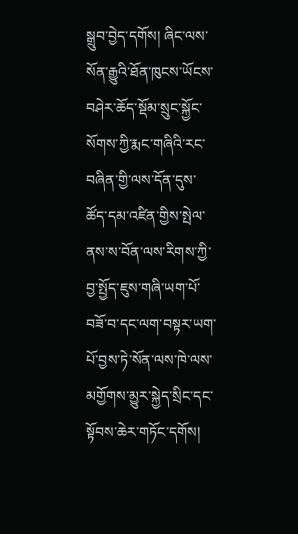སྒྲུབ་བྱེད་དགོས། ཞིང་ལས་སོན་རྒྱུའི་ཐོན་ཁུངས་ཡོངས་བཤེར་ཆོད་སྡོམ་སྲུང་སྐྱོང་སོགས་ཀྱི་རྨང་གཞིའི་རང་བཞིན་གྱི་ལས་དོན་དུས་ཚོད་དམ་འཛིན་གྱིས་སྤེལ་ནས་ས་བོན་ལས་རིགས་ཀྱི་བྱ་སྤྱོད་ཇུས་གཞི་ཡག་པོ་བཟོ་བ་དང་ལག་བསྟར་ཡག་པོ་བྱས་ཏེ་སོན་ལས་ཁེ་ལས་མགྱོགས་མྱུར་སྐྱེད་སྲིང་དང་སྟོབས་ཆེར་གཏོང་དགོས།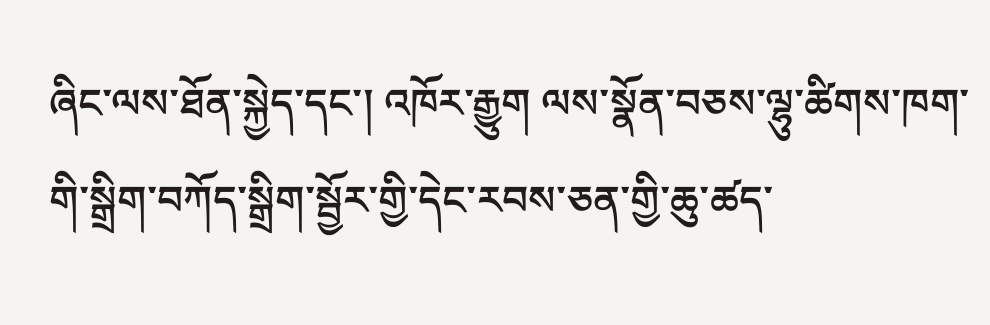ཞིང་ལས་ཐོན་སྐྱེད་དང་། འཁོར་རྒྱུག ལས་སྣོན་བཅས་ལྷུ་ཚིགས་ཁག་གི་སྒྲིག་བཀོད་སྒྲིག་སྦྱོར་གྱི་དེང་རབས་ཅན་གྱི་ཆུ་ཚད་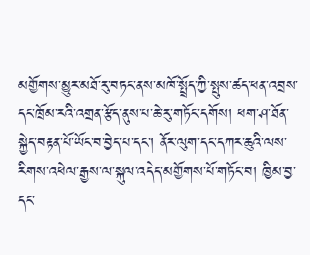མགྱོགས་མྱུར་མཐོ་རུ་བཏང་ནས་མཁོ་སྤྲོད་ཀྱི་སྤུས་ཚད་ཕན་འབྲས་དང་ཁྲོམ་རའི་འགྲན་རྩོད་ནུས་པ་ཆེ་རུ་གཏོང་དགོས། ཕག་ཤ་ཐོན་སྐྱེད་བརྟན་པོ་ཡོང་བ་བྱེད་པ་དང་། ནོར་ལུག་དང་དཀར་ཆུའི་ལས་རིགས་འཕེལ་རྒྱས་ལ་སྐུལ་འདེད་མགྱོགས་པོ་གཏོང་བ། ཁྱིམ་བྱ་དང་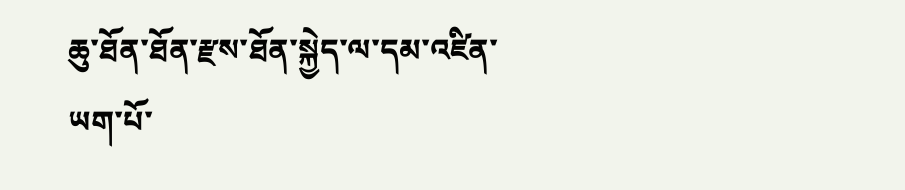ཆུ་ཐོན་ཐོན་རྫས་ཐོན་སྐྱེད་ལ་དམ་འཛིན་ཡག་པོ་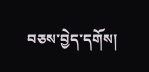བཅས་བྱེད་དགོས།